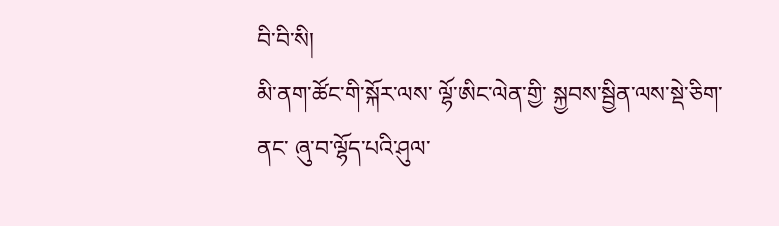བི་བི་སི།
མི་ནག་ཚོང་གི་སྐོར་ལས་ ལྷོ་ཨིང་ལེན་གྱི་ སྐྱབས་སྦྱིན་ལས་སྡེ་ཅིག་ནང་ ཞུ་བ་ལྷོད་པའི་ཤུལ་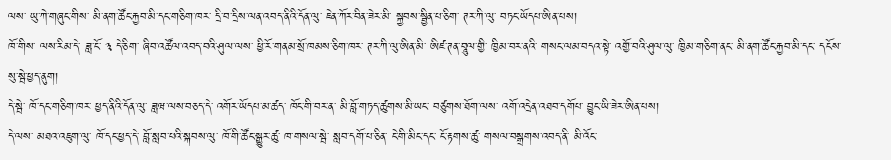ལས་ ཡུ་ཀེ་གཞུང་གིས་ མི་ནག་ཚོང་རྐྱབ་མི་དང་གཅིག་ཁར་ དྲི་བ་དྲིས་ལན་འབད་ནིའི་དོན་ལུ་ ཇེན་ཀོར་བིན་ཟེར་མི་ སྐྱབས་སྦྱིན་པ་ཅིག་ ཊར་ཀི་ལུ་ བཏང་ཡོདཔ་ཨིན་པས།
ཁོ་གིས་ ལས་རིམ་དེ་ ཟླ་ངོ་ ༣ དེ་ཅིག་ ཞིབ་འཚོལ་འབད་བའི་ཤུལ་ལས་ ཕྱི་རོ་གནམ་སྲོ་ཁམས་ཅིག་ཁར་ ཊར་ཀི་ལུ་ཨིན་མི་ ཨིཛ་ཊན་བཱུལ་གྱི་ ཁྱིམ་བར་ནའི་ གསང་ལམ་བདའ་སྟེ་ འགྱོ་བའི་ཤུལ་ལུ་ ཁྱིམ་གཅིག་ནང་ མི་ནག་ཚོང་རྐྱབ་མི་དང་ དངོས་སུ་སྦེ་ཕྱད་ནུག།
དེ་སྦེ་ ཁོ་དང་གཅིག་ཁར་ ཕྱད་ནིའི་དོན་ལུ་ ཟླཝ་ལས་བཅད་དེ་ འགོར་ཡོདཔ་མ་ཚད་ ཁོང་གི་བར་ན་ མི་བློ་གཏད་ཚུགས་མི་ཡང་ བཙུགས་ཐོག་ལས་ འགོ་འདྲེན་འཐབ་དགོཔ་ བྱུང་ཡི་ཟེར་ཨིན་པས།
དེ་ལས་ མཐའ་འཇུག་ལུ་ ཁོ་དང་ཕྱད་དེ་ བློ་སླབ་པའི་སྐབས་ལུ་ ཁོ་གི་ཚོང་སྒྱུར་ཚུ་ ཁ་གསལ་སྦེ་ སླབ་དགོ་པ་ཅིན་ ངེ་གི་མིང་དང་ ངོ་རྟགས་ཚུ་ གསལ་བསྒྲགས་འབད་ནི་ མི་འོང་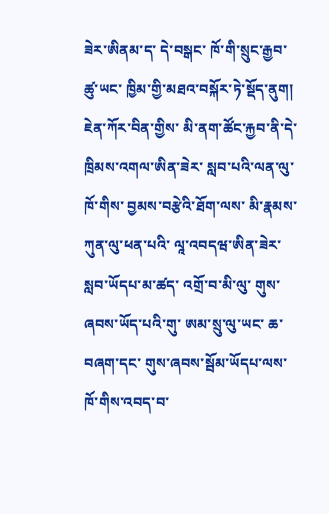ཟེར་ཨིནམ་ད་ དེ་བསྒང་ ཁོ་གི་སྲུང་རྒྱབ་ཚུ་ཡང་ ཁྱིམ་གྱི་མཐའ་བསྐོར་ཏེ་སྡོད་ནུག།
ཇེན་ཀོར་བིན་གྱིས་ མི་ནག་ཚོང་རྐྱབ་ནི་དེ་ ཁྲིམས་འགལ་ཨིན་ཟེར་ སླབ་པའི་ལན་ལུ་ ཁོ་གིས་ བྱམས་བརྩེའི་ཐོག་ལས་ མི་རྣམས་ཀུན་ལུ་ཕན་པའི་ ལཱ་འབདཝ་ཨིན་ཟེར་ སླབ་ཡོདཔ་མ་ཚད་ འགྲོ་བ་མི་ལུ་ གུས་ཞབས་ཡོད་པའི་གུ་ ཨམ་སྲུ་ལུ་ཡང་ ཆ་བཞག་དང་ གུས་ཞབས་སྦོམ་ཡོདཔ་ལས་ ཁོ་གིས་འབད་བ་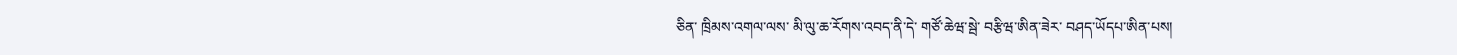ཅིན་ ཁྲིམས་འགལ་ལས་ མི་ལུ་ཆ་རོགས་འབད་ནི་དེ་ གཙོ་ཆེཝ་སྦེ་ བརྩིཝ་ཨིན་ཟེར་ བཤད་ཡོདཔ་ཨིན་པས།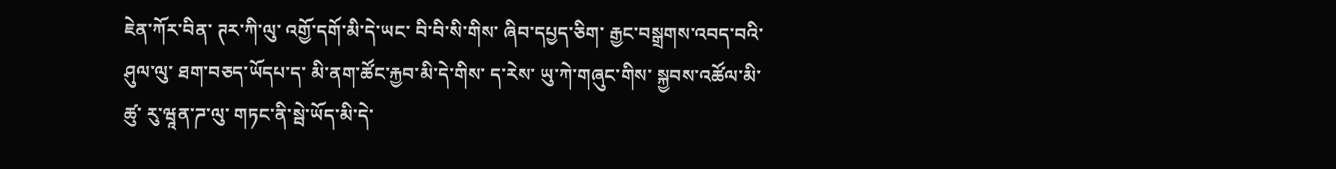ཇེན་ཀོར་བིན་ ཊར་ཀི་ལུ་ འགྱོ་དགོ་མི་དེ་ཡང་ བི་བི་སི་གིས་ ཞིབ་དཔྱད་ཅིག་ རྒྱང་བསྒྲགས་འབད་བའི་ཤུལ་ལུ་ ཐག་བཅད་ཡོདཔ་ད་ མི་ནག་ཚོང་རྐྱབ་མི་དེ་གིས་ ད་རེས་ ཡུ་ཀེ་གཞུང་གིས་ སྐྱབས་འཚོལ་མི་ཚུ་ རུ་ཝཱན་ཌ་ལུ་ གཏང་ནི་སྦེ་ཡོད་མི་དེ་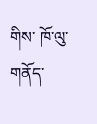གིས་ ཁོ་ལུ་ གནོད་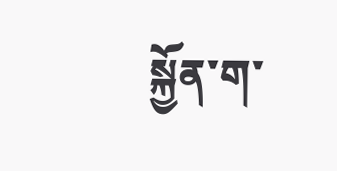སྐྱོན་ག་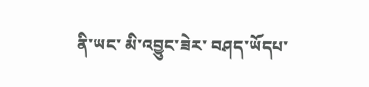ནི་ཡང་ མི་འབྱུང་ཟེར་ བཤད་ཡོདཔ་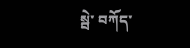སྦེ་ བཀོད་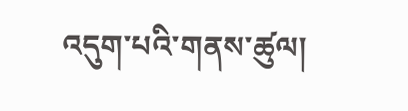འདུག་པའི་གནས་ཚུལ།